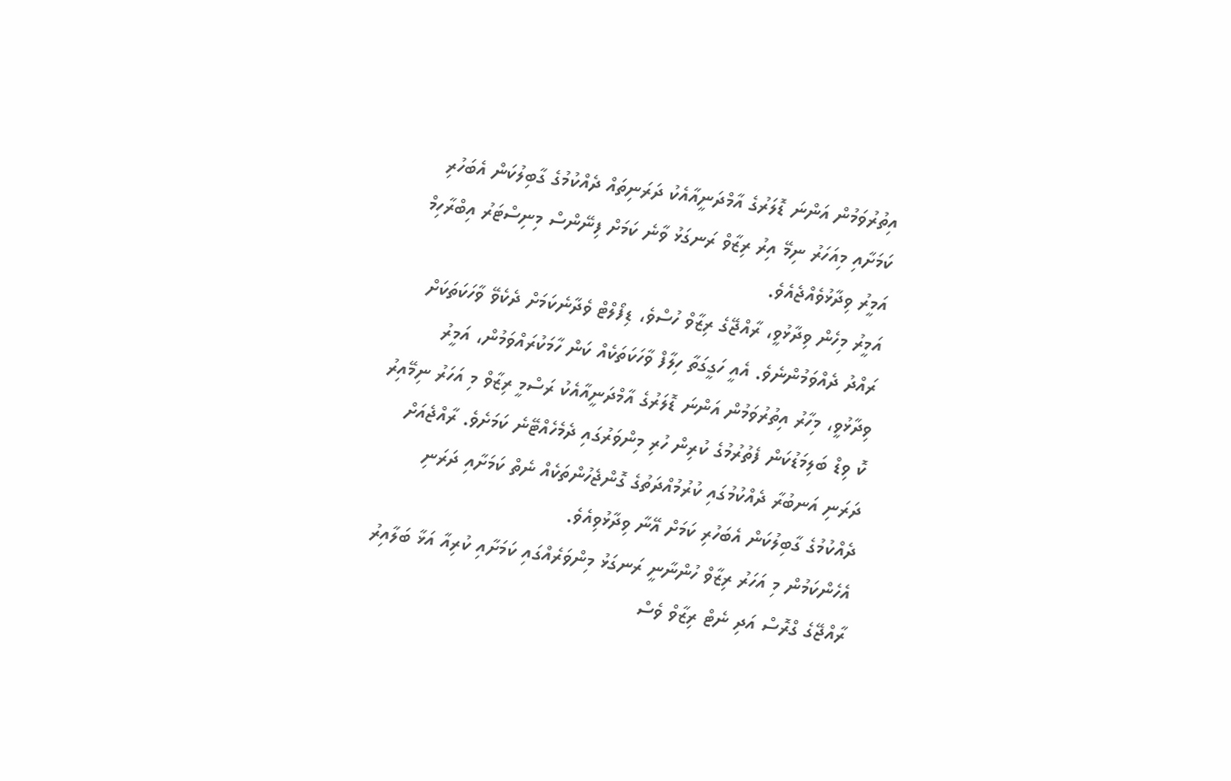އިތުރުވަމުން އަންނަ ޑޮލަރުގެ އާމްދަނީއާއެކު ދަރަނިތައް ދެއްކުމުގެ ގާބިލުކަން އެބަހުރި ކަމަށާއި މިއަހަރު ނިމޭ އިރު ރިޒާވް ރަނގަޅު ވާނެ ކަމަށް ފިނޭންސް މިނިސްޓަރު އިބްރާހިމް އަމީރު ވިދާޅުވެއްޖެއެވެ.
އަމީރު މިހެން ވިދާޅުވީ، ރާއްޖޭގެ ރިޒާވް ހުސްވެ، ޑިފޯލްޓް ވެދާނެކަމަށް ދެކެވޭ ވާހަކަތަކަށް ރައްދު ދެއްވަމުންނެވެ. އެއީ ހަގީގަތާ ހިލާފް ވާހަކަތަކެއް ކަން ހާމަކުރައްވަމުން، އަމީރު ވިދާޅުވީ، މިހާރު އިތުރުވަމުން އަންނަ ޑޮލަރުގެ އާމްދަނީއާއެކު ރަސްމީ ރިޒާވް މި އަހަރު ނިމޭއިރު ކޮ ވިޑް ބަލިމަޑުކަން ފެތުރުމުގެ ކުރިން ހުރި މިންވަރުގައި ދެމެހެއްޓޭނެ ކަމަށެވެ. ރާއްޖެއަށް ދަރަނި އަނބުރާ ދެއްކުމުގައި ކުރުމުއްދަތުގެ ގޮންޖެހުންތަކެއް ނެތް ކަމަށާއި ދަރަނި ދެއްކުމުގެ ގާބިލުކަން އެބަހުރި ކަމަށް އޭނާ ވިދާޅުވިއެވެ.
އެހެންކަމުން މި އަހަރު ރިޒާވް ހުންނާނީ ރަނގަޅު މިންވަރެއްގައި ކަމަށާއި ކުރިއާ އަޅާ ބަލާއިރު ރާއްޖޭގެ ގްރޮސް އަދި ނެޓް ރިޒާވް ވެސް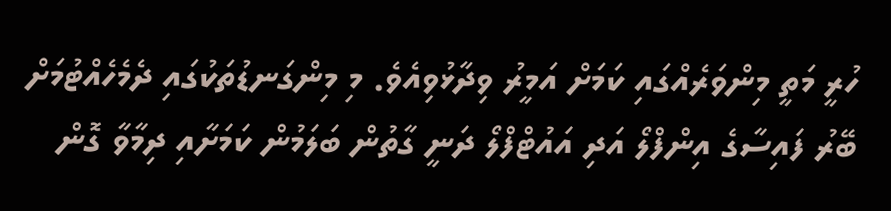ހުރީ މަތީ މިންވަރެއްގައި ކަމަށް އަމީރު ވިދާޅުވިއެވެ. މި މިންގަނޑުތަކުގައި ދެމެހެއްޓުމަށް ބޭރު ފައިސާގެ އިންފްލޯ އަދި އައުޓްފްލޯ ދަނީ ގާތުން ބަލަމުން ކަމަށާއި ދިމާވާ ގޮން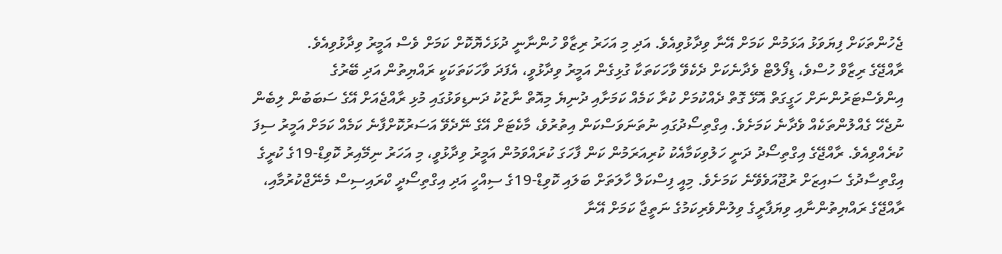ޖެހުންތަކަށް ފިޔަވަޅު އަޅަމުން ކަމަށް އޭނާ ވިދާޅުވިއެވެ. އަދި މި އަހަރު ރިޒާވް ހުންނާނީ ދުޅަހެޔޮކޮށް ކަމަށް ވެސް އަމީރު ވިދާޅުވިއެވެ.
ރާއްޖޭގެ ރިޒާވް ހުސްވެ، ޑިފޯލްޓް ވެދާނެކަށް ދެކެވޭ ވާހަކަތަކާ ގުޅިގެން އަމީރު ވިދާޅުވީ، އެފަދަ ވާހަކަތަކަކީ ރައްޔިތުން އަދި ބޭރުގެ އިންވެސްޓަރުންނަށް ހަގީގަތް އޮޅޭ ގޮތް ދެއްކުމަށް ކުރާ ކަމެއް ކަމަށާއި ދުނިޔެ މިއޮތް ނާޒުކު ދަނޑިވަޅުގައި މުޅި ރާއްޖެއަށް އޭގެ ސަބަބުން ލިބެން ނުޖެހޭ ގެއްލުންތަކެއް ވެދާނެ ކަމަށެވެ. އިގްތިސޯދުގައި ނުތަނަވަސްކަން އިތުރުވެ، މާކެޓަށް އޭގެ ނޭދެވޭ އަސަރުކޮށްފާނެ ކަމެއް ކަމަށް އަމީރު ސިފަ ކުރެއްވިއެވެ. ރާއްޖޭގެ އިގްތިސޯދު ދަނީ ހަލުވިކަމާއެކު ކުރިއަރަމުން ކަން ފާހަގަ ކުރައްވަމުން އަމީރު ވިދާޅުވީ، މި އަހަރު ނިމޭއިރު ކޮވިޑް-19ގެ ކުރީގެ އިގްތިސާދުގެ ސައިޒަށް ރުޖޫއަވެވޭނެ ކަމަށެވެ. މިއީ ފިސްކަލް ހާލަތަށް ބަލައި ކޮވިޑް-19ގެ ސިއްހީ އަދި އިގްތިސޯދީ ކްރައިސިސް މެނޭޖްކުރުމާއި، ރާއްޖޭގެ ރައްޔިތުންނާއި ވިޔަފާރީގެ ވިލުންވެރިކަމުގެ ނަތީޖާ ކަމަށް އޭނާ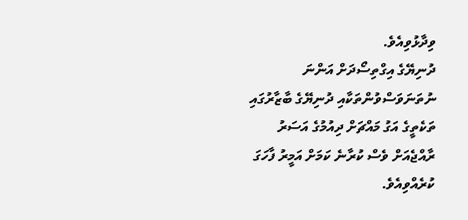ވިދާޅުވިއެވެ.
ދުނިޔޭގެ އިގްތިސޯދަށް އަންނަ ނުތަނަވަސްވުންތަކާއި ދުނިޔޭގެ ބާޒާރުގައި ތަކެތީގެ އަގު މައްޗަށް ދިއުމުގެ އަސަރު ރާއްޖެއަށް ވެސް ކުރާނެ ކަމަށް އަމީރު ފާހަގަ ކުރެއްވިއެވެ.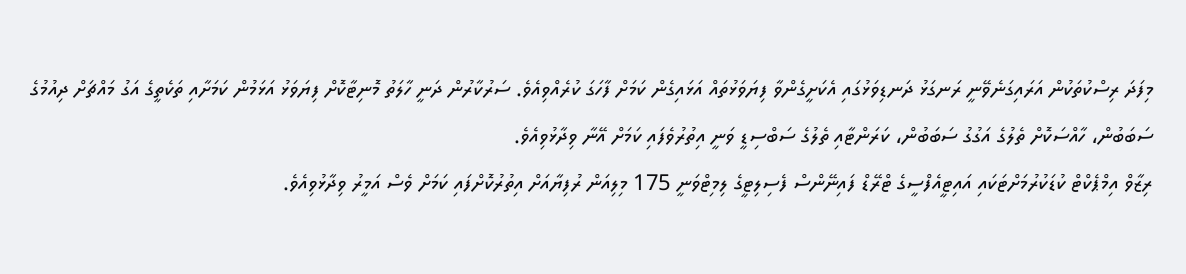މިފަދަ ރިސްކުތަކުން އަރައިގަނެވޭނީ ރަނގަޅު ދަނޑިވަޅުގައި އެކަށީގެންވާ ފިޔަވަޅުތައް އަޅައިގެން ކަމަށް ފާހަގަ ކުރެއްވިއެވެ. ސަރުކާރުން ދަނީ ހާލަތު މޮނިޓާކޮށް ފިޔަވަޅު އަޅަމުން ކަމަށާއި ތަކެތީގެ އަގު މައްޗަށް ދިއުމުގެ ސަބަބުން، ހާއްސަކޮށް ތެލުގެ އަގުގު ސަބަބުން، ކަރަންޓާއި ތެލުގެ ސަބްސިޑީ ވަނީ އިތުރުވެފައި ކަމަށް އޭނާ ވިދާޅުވިއެވެ.
ރިޒާވް އިމްޕެކްޓް ކުޑަކުރުމަށްޓަކައި އައިޓީއެފްސީގެ ޓްރޭޑް ފައިނޭންސް ފެސިލިޓީގެ ލިމިޓްވަނީ 175 މިލިއަން ރުފިޔާއަށް އިތުރުކޮށްފައި ކަމަށް ވެސް އަމީރު ވިދާޅުވިއެވެ.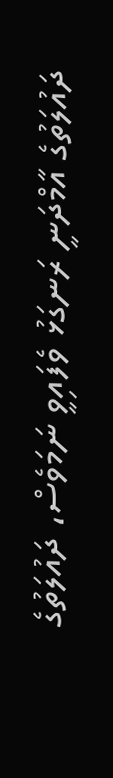ދައުލަތުގެ އާމްދަނީ ރަނގަޅު ވެފައިވީ ނަމަވެސް، ދައުލަތުގެ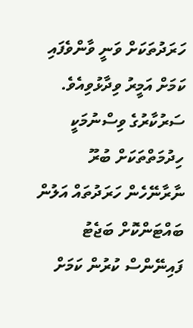ހަރަދުތަކަށް ވަނީ ވާންވެފައި ކަމަށް އަމީރު ވިދާޅުވިއެވެ. ސަރުކާރުގެ ވިސްނުމަކީ ހިދުމަތްތަކަށް ބުރޫ ނާރާނޭހެން ހަރަދުތައް އަލުން ބައްޓަންކޮށް ބަޖެޓު ފައިނޭންސް ކުރުން ކަމަށް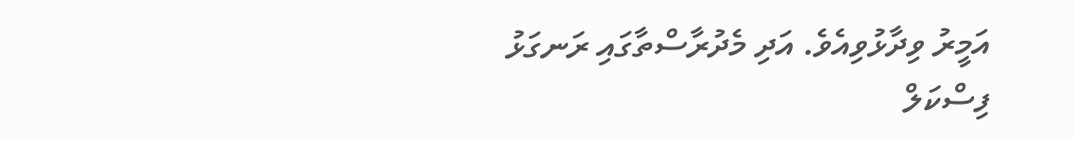އަމީރު ވިދާޅުވިއެވެ. އަދި މެދުރާސްތާގައި ރަނގަޅު ފިސްކަލް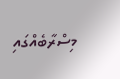މިސްރާބެއްގައި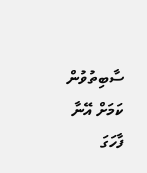ސާބިތުވުން ކަމަށް އޭނާ ފާހަގަ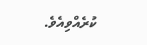ކުރެއްވިއެވެ.